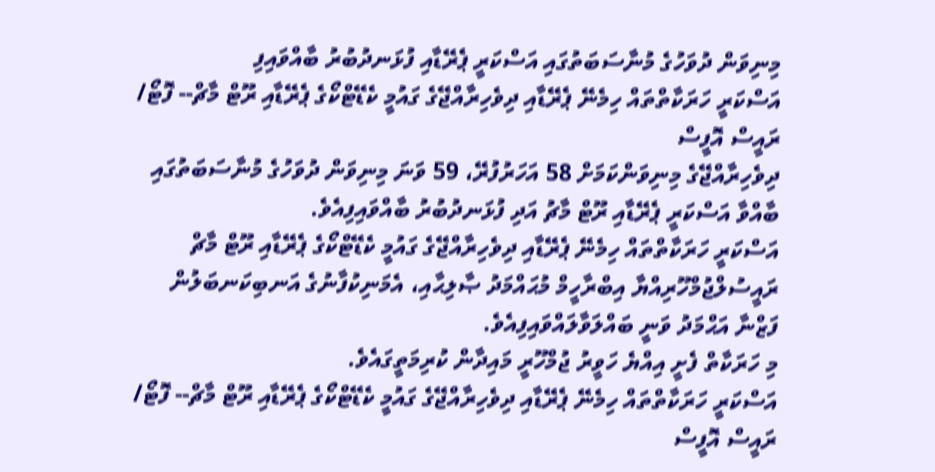މިނިވަން ދުވަހުގެ މުނާސަބަތުގައި އަސްކަރީ ޕެރޭޑާއި ފުޅަނދުބުރު ބާއްވައިފި
އަސްކަރީ ހަރަކާތްތައް ހިމެނޭ ޕެރޭޑާއި ދިވެހިރާއްޖޭގެ ގައުމީ ކެޑޭޓްކޯގެ ޕެރޭޑާއި ރޫޓް މާޗް-- ފޮޓޯ/ ރައީސް އޮފީސް
ދިވެހިރާއްޖޭގެ މިނިވަންކަމަށް 58 އަހަރުފުރޭ، 59 ވަނަ މިނިވަން ދުވަހުގެ މުނާސަބަތުގައި ބާއްވާ އަސްކަރީ ޕެރޭޑާއި ރޫޓް މާޗު އަދި ފުޅަނދުބުރު ބާއްވައިފިއެވެ.
އަސްކަރީ ހަރަކާތްތައް ހިމެނޭ ޕެރޭޑާއި ދިވެހިރާއްޖޭގެ ގައުމީ ކެޑޭޓްކޯގެ ޕެރޭޑާއި ރޫޓް މާޗް ރައީސުލްޖުމްހޫރިއްޔާ އިބްރާހީމް މުޙައްމަދު ޞާލިޙާއި، އެމަނިކުފާނުގެ އަނބިކަނބަލުން ފަޒްނާ އަޙްމަދު ވަނީ ބައްލަވާލައްވައިފިއެވެ.
މި ހަރަކާތް ފެށީ އިއްޔެ ހަވީރު ޖުމްހޫރީ މައިދާން ކުރިމަތީގައެވެ.
އަސްކަރީ ހަރަކާތްތައް ހިމެނޭ ޕެރޭޑާއި ދިވެހިރާއްޖޭގެ ގައުމީ ކެޑޭޓްކޯގެ ޕެރޭޑާއި ރޫޓް މާޗް-- ފޮޓޯ/ ރައީސް އޮފީސް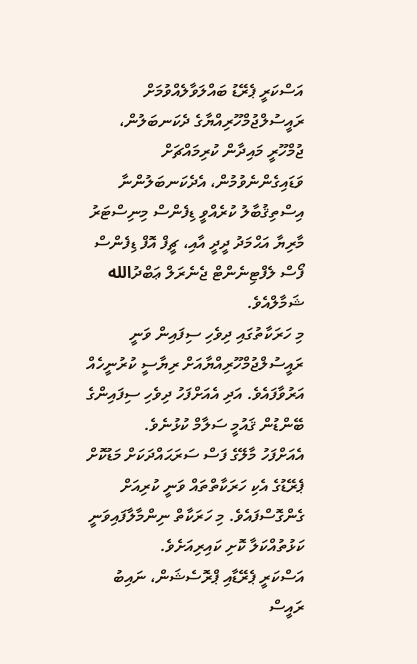އަސްކަރީ ޕެރޭޑު ބައްލަވާލެއްވުމަށް ރައީސުލްޖުމްހޫރިއްޔާގެ ދެކަނބަލުން، ޖުމްހޫރީ މައިދާން ކުރިމައްޗަށް ވަޑައިގެންނެވުމުން، އެދެކަނބަލުންނާ އިސްތިޤުބާލު ކުރެއްވީ ޑިފެންސް މިނިސްޓަރު މާރިޔާ އަޙްމަދު ދީދީ އާއި، ޗީފް އޮފް ޑިފެންސް ފޯސް ލެފްޓިނެންޓް ޖެނެރަލް ޢަބްދުالله ޝަމާލްއެވެ.
މި ހަރަކާތުގައި ދިވެހި ސިފައިން ވަނީ ރައީސުލްޖުމްހޫރިއްޔާއަށް ރިޔާސީ ކުރުނީހެއް އަރުވާފައެވެ. އަދި އެއަށްފަހު ދިވެހި ސިފައިންގެ ބޭންޑުން ޤައުމީ ސަލާމް ކުޅުނެވެ.
އެއަށްފަހު މާލޭގެ ފަސް ސަރަޙައްދަކަށް މަޑުކޮށް ޕެރޭޑުގެ އެކި ހަރަކާތްތައް ވަނީ ކުރިއަށް ގެންގޮސްފައެވެ. މި ހަރަކާތް ނިންމާލާފައިވަނީ ކަޅުތުއްކަލާ ކޮށި ކައިރިއަށެވެ.
އަސްކަރީ ޕެރޭޑާއި ޕްރޮސެޝަން، ނައިބު ރައީސް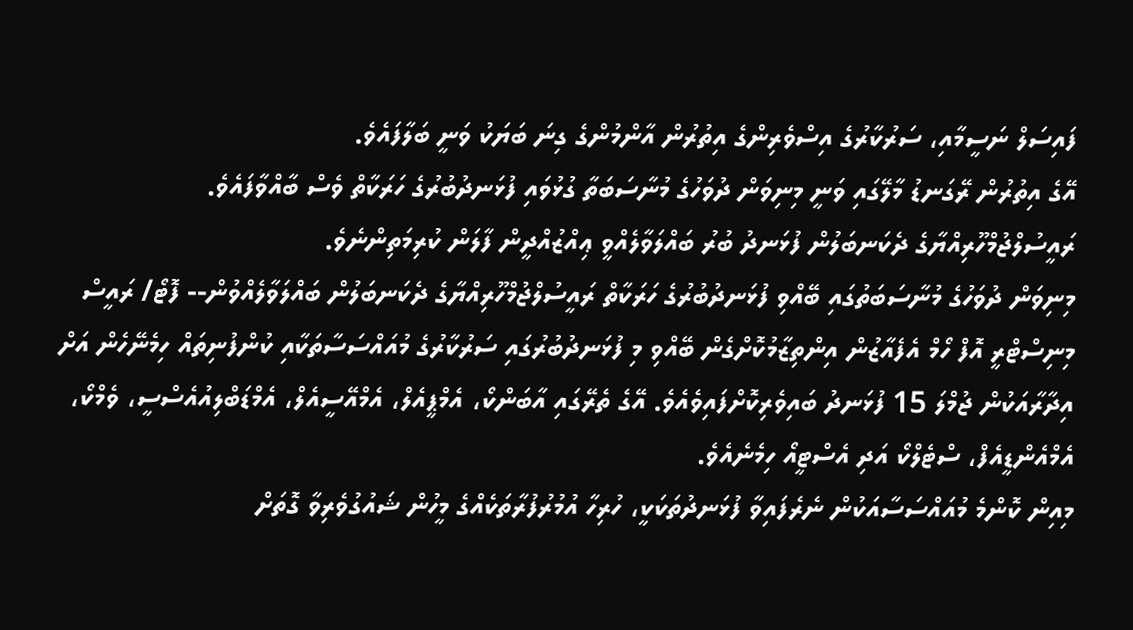ފައިސަލް ނަސީމާއި، ސަރުކާރުގެ އިސްވެރިންގެ އިތުރުން އާންމުންގެ ގިނަ ބަޔަކު ވަނީ ބަލާފައެވެ.
އޭގެ އިތުރުން ރޭގަނޑު މާލޭގައި ވަނީ މިނިވަން ދުވަހުގެ މުނާސަބަތާ ގުޅުވައި ފުޅަނދުބުރުގެ ހަރަކާތް ވެސް ބާއްވާފައެވެ.
ރައީސުލްޖުމްހޫރިއްޔާގެ ދެކަނބަލުން ފުޅަނދު ބުރު ބައްލަވާލެއްވީ ޢިއްޒުއްދީން ފާލަން ކުރިމަތިންނެވެ.
މިނިވަން ދުވަހުގެ މުނާސަބަތުގައި ބޭއްވި ފުޅަނދުބުރުގެ ހަރަކާތް ރައީސުލްޖުމްހޫރިއްޔާގެ ދެކަނބަލުން ބައްލަވާލެއްވުން-- ފޮޓޯ/ ރައީސް
މިނިސްޓްރީ އޮފް ހޯމް އެފެއާޒުން އިންތިޒާމުކޮށްގެން ބޭއްވި މި ފުޅަނދުބުރުގައި ސަރުކާރުގެ މުއައްސަސާތަކާއި ކުންފުނިތައް ހިމެނޭހެން އަށް އިދާރާއަކުން ޖުމްލަ 15 ފުޅަނދު ބައިވެރިކޮށްފައިވެއެވެ. އޭގެ ތެރޭގައި އާބަންކޯ، އެމްޕީއެލް، އެމްއޭސީއެލް، އެމްޑަބްލިއުއެސްސީ، ވެމްކޯ، އެމްއެންޑީއެފް، ސްޓެލްކޯ އަދި އެސްޓީއޯ ހިމެނެއެވެ.
މިއިން ކޮންމެ މުއައްސަސާއަކުން ނެރެފައިވާ ފުޅަނދުތަކަކީ، ހުރިހާ އުމުރުފުރާތަކެއްގެ މީހުން ޝައުގުވެރިވާ ގޮތަށް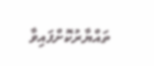ތައްޔާރުކޮށްފައިވާ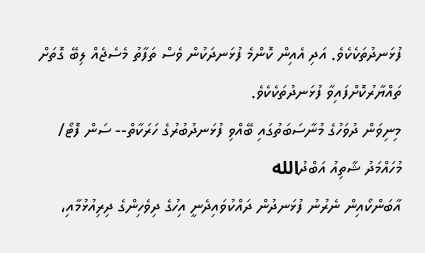ފުޅަނދުތަކެކެވެ. އަދި އެއިން ކޮންމެ ފުޅަނދަކުން ވެސް ތަފާތު މެސެޖެއް ލިބޭ ގޮތަށް ތައްޔާރުކޮށްފައިވާ ފުޅަނދުތަކެކެވެ.
މިނިވަން ދުވަހުގެ މުނާސަބަތުގައި ބޭއްވި ފުޅަނދުބުރުގެ ހަރަކާތް-- ސަން ފޮޓޯ/ މުހައްމަދު ޝާތިއު އަބްދުالله
އާބަންކޯއިން ނެރުނު ފުޅަނދުން ދައްކުވައިދެނީ އިހުގެ ދިވެހިންގެ ދިރިއުޅުމާއި،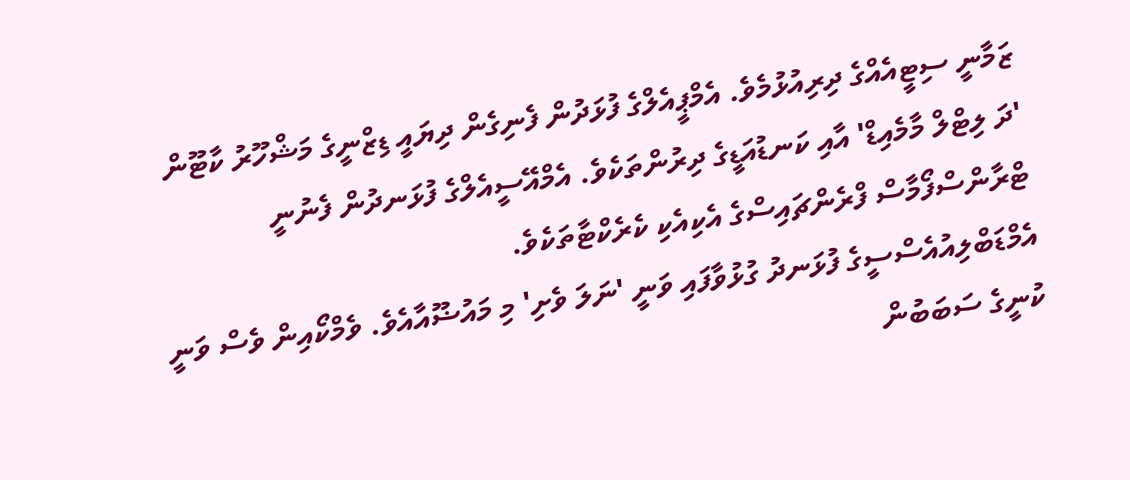ޒަމާނީ ސިޓީއެއްގެ ދިރިއުޅުމެވެ. އެމްޕީއެލްގެ ފުޅަދުން ފެނިގެން ދިޔައީ ޑިޒްނީގެ މަޝްހޫރު ކާޓޫން 'ދަ ލިޓްލް މާމެއިޑް' އާއި ކަނޑުއަޑީގެ ދިރުންތަކެވެ. އެމްއޭސީއެލްގެ ފުޅަނދުން ފެނުނީ ޓްރާންސްފޯމާސް ފްރެންޗައިސްގެ އެކިއެކި ކެރެކްޓާތަކެވެ.
އެމްޑަބްލިއުއެސްސީގެ ފުޅަނދު ގުޅުވާފައި ވަނީ 'ނަލަ ވެށި' މި މައުޟޫއާއެވެ. ވެމްކޯއިން ވެސް ވަނީ ކުނީގެ ސަބަބުން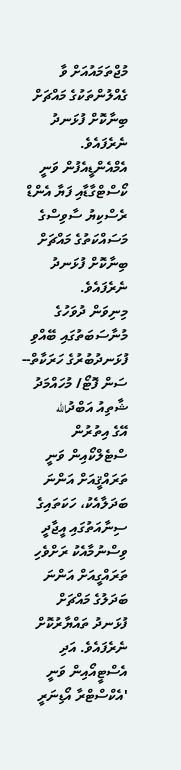މުޖްތަމައުއަށް ވާ ގެއްލުންތަކުގެ މައްޗަށް ބިނާކޮށް ފުޅަނދު ނެރެފައެވެ. އެމްއެންޑީއެފުން ވަނީ ކޯސްޓްގާޑާއި ފަޔާ އެންޑް ރެސްކިޔު ސާވިސްގެ މަސައްކަތުގެ މައްޗަށް ބިނާކޮށް ފުޅަނދު ނެރެފައެވެ.
މިނިވަން ދުވަހުގެ މުނާސަބަތުގައި ބޭއްވި ފުޅަނދުބުރުގެ ހަރަކާތް-- ސަން ފޮޓޯ/ މުހައްމަދު ޝާތިއު އަބްދުالله
އޭގެ އިތުރުން ސްޓެލްކޯއިން ވަނީ ތަރައްޤީއަށް އަންނަ ބަދަލާއެކު، ހަކަތައިގެ ސިނާއަތުގައި އީޖާދީ ވިސްނުމާއެކު ރަށްވެހި ތަރައްގީއަށް އަންނަ ބަދަލުގެ މައްޗަށް ފުޅަނދު ތައްޔާރުކޮށް ނެރެފައެވެ. އަދި އެސްޓީއޯއިން ވަނީ 'އެކްސްޓްރާ އޯޑިނަރީ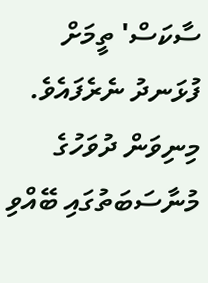ސާކަސް' ތީމަށް ފުޅަނދު ނެރެފައެވެ.
މިނިވަން ދުވަހުގެ މުނާސަބަތުގައި ބޭއްވި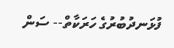ފުޅަނދުބުރުގެ ހަރަކާތް-- ސަން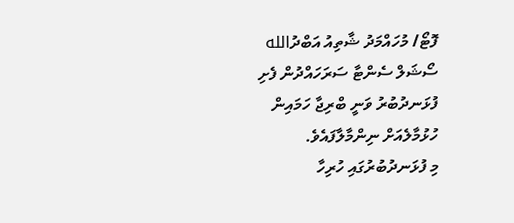ފޮޓޯ/ މުހައްމަދު ޝާތިއު އަބްދުالله
ސޯޝަލް ސެންޓާ ސަރަހައްދުން ފެށި ފުޅަނދުބުރު ވަނީ ބްރިޖާ ހަމައިން ހުޅުމާލެއަށް ނިންމާލާފައެވެ.
މި ފުޅަނދުބުރުގައި ހުރިހާ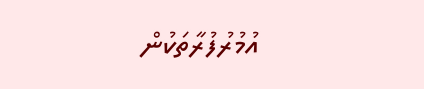އުމުރުފުރާތަކުން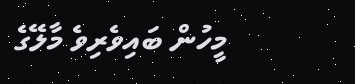މީހުން ބައިވެރިވެ މާލޭގެ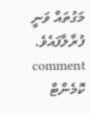މަގުތައް ވަނީ ފުރާލާފައެވެ.
comment ކޮމެންޓް